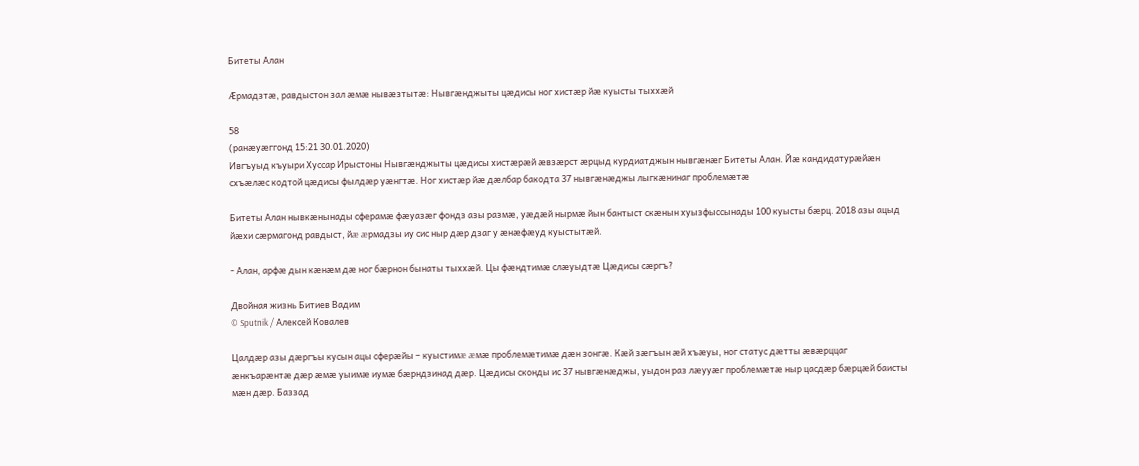Битеты Алан

Æрмадзтæ, равдыстон зал æмæ нывæзтытæ: Нывгæнджыты цæдисы ног хистæр йæ куысты тыххæй

58
(ранӕуӕггонд 15:21 30.01.2020)
Ивгъуыд къуыри Хуссар Ирыстоны Нывгæнджыты цæдисы хистæрæй æвзæрст æрцыд курдиатджын нывгæнæг Битеты Алан. Йæ кандидатурæйæн схъæлæс кодтой цæдисы фылдæр уæнгтæ. Ног хистæр йæ дæлбар бакодта 37 нывгæнæджы лыгкæнинаг проблемæтæ

Битеты Алан нывкæнынады сферамæ фæуазæг фондз азы размæ, уæдæй нырмæ йын бантыст скæнын хуызфыссынады 100 куысты бæрц. 2018 азы ацыд йæхи сæрмагонд равдыст, йæ æрмадзы иу сис ныр дæр дзаг у æнæфæуд куыстытæй.

- Алан, арфæ дын кæнæм дæ ног бæрнон бынаты тыххæй. Цы фæндтимæ слæуыдтæ Цæдисы сæргъ?

Двойная жизнь Битиев Вадим
© Sputnik / Алексей Ковалев

Цалдæр азы дæргъы кусын ацы сферæйы – куыстимæ æмæ проблемæтимæ дæн зонгæ. Кæй зæгъын æй хъæуы, ног статус дæтты æвæрццаг æнкъарæнтæ дæр æмæ уыимæ иумæ бæрндзинад дæр. Цæдисы сконды ис 37 нывгæнæджы, уыдон раз лæууæг проблемæтæ ныр цасдæр бæрцæй баисты мæн дæр. Баззад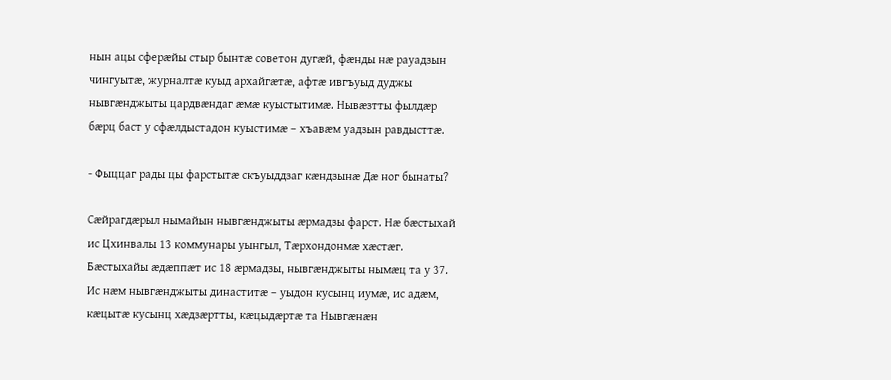нын ацы сферæйы стыр бынтæ советон дугæй, фæнды нæ рауадзын чингуытæ, журналтæ куыд архайгæтæ, афтæ ивгъуыд дуджы нывгæнджыты цардвæндаг æмæ куыстытимæ. Нывæзтты фылдæр бæрц баст у сфæлдыстадон куыстимæ – хъавæм уадзын равдысттæ.

- Фыццаг рады цы фарстытæ скъуыддзаг кæндзынæ Дæ ног бынаты?

Сæйрагдæрыл нымайын нывгæнджыты æрмадзы фарст. Нæ бæстыхай ис Цхинвалы 13 коммунары уынгыл, Тæрхондонмæ хæстæг. Бæстыхайы æдæппæт ис 18 æрмадзы, нывгæнджыты нымæц та у 37. Ис нæм нывгæнджыты династитæ – уыдон кусынц иумæ, ис адæм, кæцытæ кусынц хæдзæртты, кæцыдæртæ та Нывгæнæн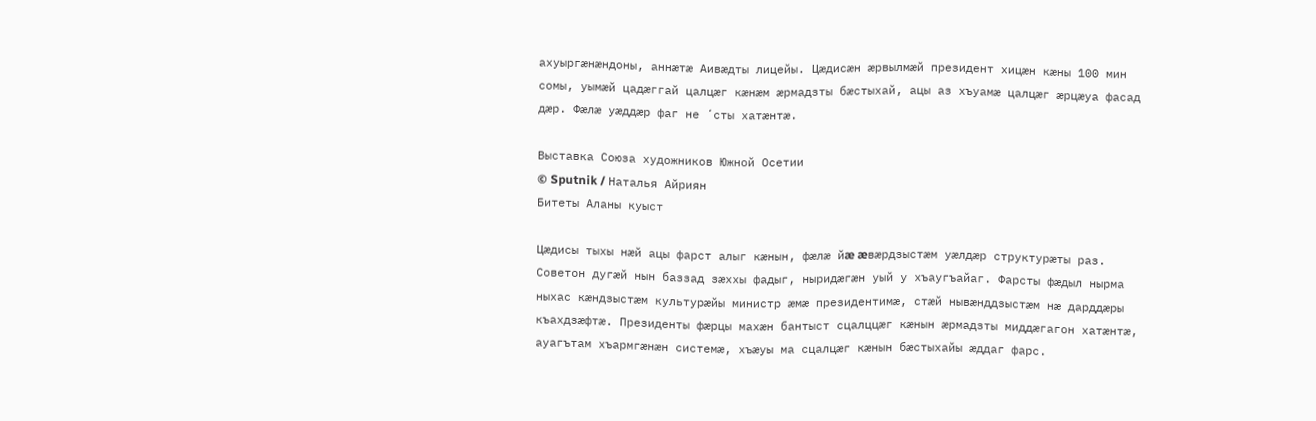ахуыргæнæндоны, аннæтæ Аивæдты лицейы. Цæдисæн æрвылмæй президент хицæн кæны 100 мин сомы, уымæй цадæггай цалцæг кæнæм æрмадзты бæстыхай, ацы аз хъуамæ цалцæг æрцæуа фасад дæр. Фæлæ уæддæр фаг не ʻсты хатæнтæ.

Выставка Союза художников Южной Осетии
© Sputnik / Наталья Айриян
Битеты Аланы куыст

Цæдисы тыхы нæй ацы фарст алыг кæнын, фæлæ йæ æвæрдзыстæм уæлдæр структурæты раз. Советон дугæй нын баззад зæххы фадыг, ныридæгæн уый у хъаугъайаг. Фарсты фæдыл нырма ныхас кæндзыстæм культурæйы министр æмæ президентимæ, стæй нывæнддзыстæм нæ дарддæры къахдзæфтæ. Президенты фæрцы махæн бантыст сцалццæг кæнын æрмадзты миддæгагон хатæнтæ, ауагътам хъармгæнæн системæ, хъæуы ма сцалцæг кæнын бæстыхайы æддаг фарс.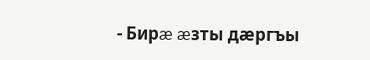- Бирæ æзты дæргъы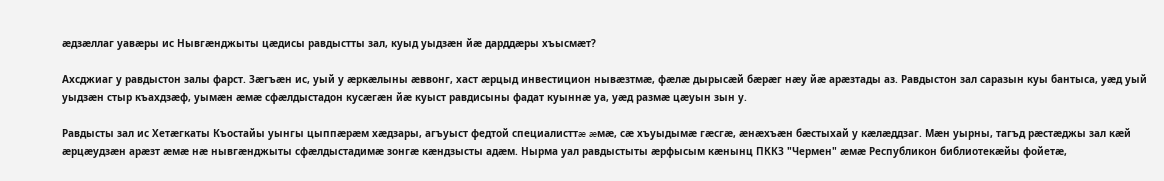æдзæллаг уавæры ис Нывгæнджыты цæдисы равдыстты зал, куыд уыдзæн йæ дарддæры хъысмæт?

Ахсджиаг у равдыстон залы фарст. Зæгъæн ис, уый у æркæлыны æввонг, хаст æрцыд инвестицион нывæзтмæ, фæлæ дырысæй бæрæг нæу йæ арæзтады аз. Равдыстон зал саразын куы бантыса, уæд уый уыдзæн стыр къахдзæф, уымæн æмæ сфæлдыстадон кусæгæн йæ куыст равдисыны фадат куыннæ уа, уæд размæ цæуын зын у.

Равдысты зал ис Хетæгкаты Къостайы уынгы цыппæрæм хæдзары, агъуыст федтой специалисттæ æмæ, сæ хъуыдымæ гæсгæ, æнæхъæн бæстыхай у кæлæддзаг. Мæн уырны, тагъд рæстæджы зал кæй æрцæудзæн арæзт æмæ нæ нывгæнджыты сфæлдыстадимæ зонгæ кæндзысты адæм. Нырма уал равдыстыты æрфысым кæнынц ПККЗ "Чермен" æмæ Республикон библиотекæйы фойетæ,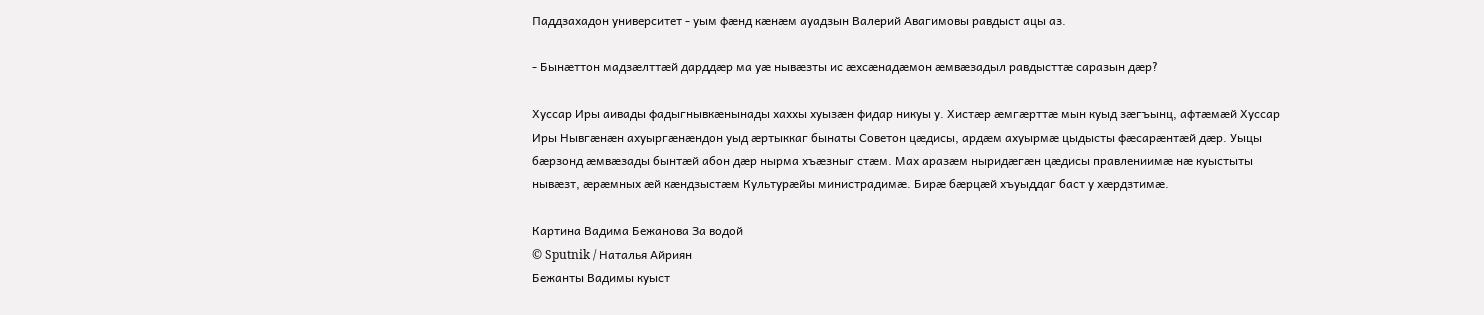Паддзахадон университет - уым фæнд кæнæм ауадзын Валерий Авагимовы равдыст ацы аз.

- Бынæттон мадзæлттæй дарддæр ма уæ нывæзты ис æхсæнадæмон æмвæзадыл равдысттæ саразын дæр?

Хуссар Иры аивады фадыгнывкæнынады хаххы хуызæн фидар никуы у. Хистæр æмгæрттæ мын куыд зæгъынц, афтæмæй Хуссар Иры Нывгæнæн ахуыргæнæндон уыд æртыккаг бынаты Советон цæдисы, ардæм ахуырмæ цыдысты фæсарæнтæй дæр. Уыцы бæрзонд æмвæзады бынтæй абон дæр нырма хъæзныг стæм. Мах аразæм ныридæгæн цæдисы правлениимæ нæ куыстыты нывæзт, æрæмных æй кæндзыстæм Культурæйы министрадимæ. Бирæ бæрцæй хъуыддаг баст у хæрдзтимæ.

Картина Вадима Бежанова За водой
© Sputnik / Наталья Айриян
Бежанты Вадимы куыст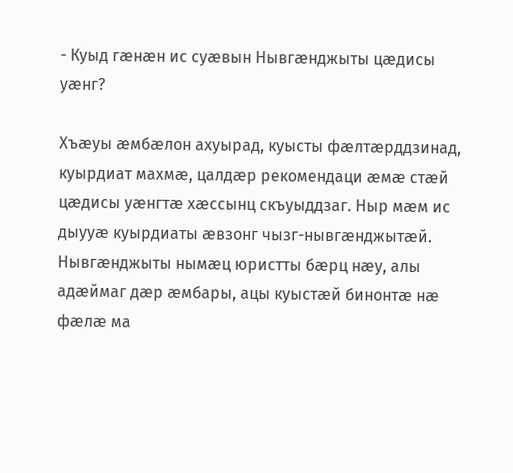- Куыд гæнæн ис суæвын Нывгæнджыты цæдисы уæнг?

Хъæуы æмбæлон ахуырад, куысты фæлтæрддзинад, куырдиат махмæ, цалдæр рекомендаци æмæ стæй цæдисы уæнгтæ хæссынц скъуыддзаг. Ныр мæм ис дыууæ куырдиаты æвзонг чызг-нывгæнджытæй. Нывгæнджыты нымæц юристты бæрц нæу, алы адæймаг дæр æмбары, ацы куыстæй бинонтæ нæ фæлæ ма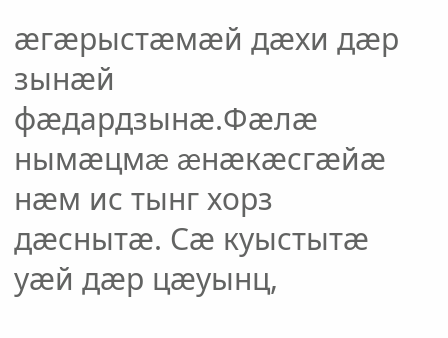æгæрыстæмæй дæхи дæр зынæй фæдардзынæ.Фæлæ нымæцмæ æнæкæсгæйæ нæм ис тынг хорз дæснытæ. Сæ куыстытæ уæй дæр цæуынц,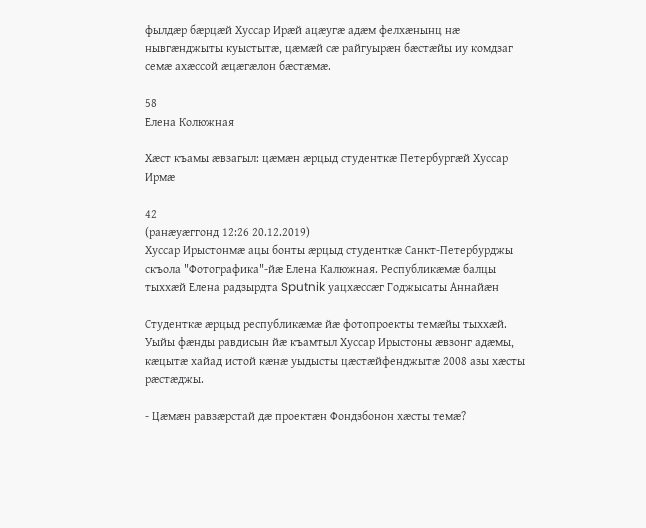фылдæр бæрцæй Хуссар Ирæй ацæугæ адæм фелхæнынц нæ нывгæнджыты куыстытæ, цæмæй сæ райгуырæн бæстæйы иу комдзаг семæ ахæссой æцæгæлон бæстæмæ.

58
Елена Колюжная

Хӕст къамы ӕвзагыл: цӕмӕн ӕрцыд студенткӕ Петербургӕй Хуссар Ирмӕ

42
(ранӕуӕггонд 12:26 20.12.2019)
Хуссар Ирыстонмӕ ацы бонты ӕрцыд студенткӕ Санкт-Петербурджы скъола "Фотографика"-йӕ Елена Калюжная. Республикӕмӕ балцы тыххӕй Елена радзырдта Sputnik уацхӕссӕг Годжысаты Аннайӕн

Студенткӕ ӕрцыд республикӕмӕ йӕ фотопроекты темӕйы тыххӕй. Уыйы фӕнды равдисын йӕ къамтыл Хуссар Ирыстоны ӕвзонг адӕмы, кӕцытӕ хайад истой кӕнӕ уыдысты цӕстӕйфенджытӕ 2008 азы хӕсты рӕстӕджы.

- Цӕмӕн равзӕрстай дӕ проектӕн Фондзбонон хӕсты темӕ?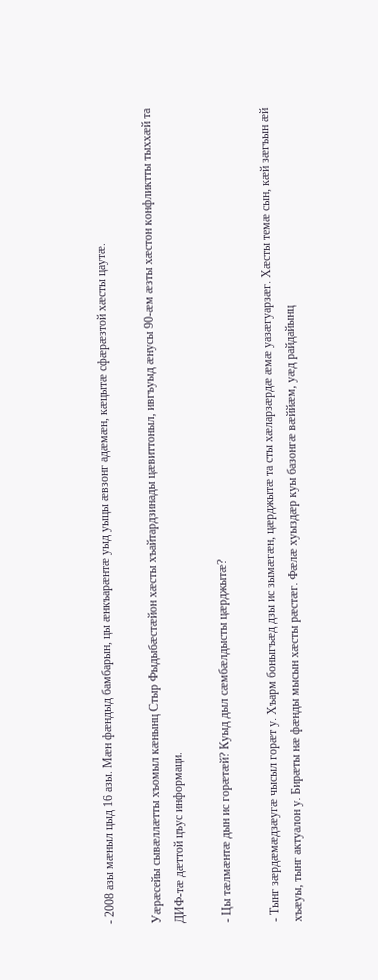- 2008 азы мӕныл цыд 16 азы. Мӕн фӕндыд бамбарын, цы ӕнкъарӕнтӕ уыд уыцы ӕвзонг адӕмӕн, кӕцытӕ сфӕрӕзтой хӕсты цаутӕ.

Уӕрӕсейы сывӕллӕтты хъомыл кӕнынц Стыр Фыдыбӕстӕйон хӕсты хъайтардзинады цӕвиттоныл, ивгъуыд ӕнусы 90-ӕм ӕзты хӕстон конфликтты тыххӕй та ДИФ-тӕ дӕттой цъус информаци.

- Цы тӕлмӕнтӕ дын ис горӕтӕй? Куыд дыл сӕмбӕлдысты цӕрджытӕ?

- Тынг зӕрдӕмӕдзӕугӕ чысыл горӕт у. Хъарм боныгъӕд дзы ис зымӕгӕн, цӕрджытӕ та сты хӕларзӕрдӕ ӕмӕ уазӕгуарзӕг. Хӕсты темӕ сын, кӕй зӕгъын ӕй хъӕуы, тынг актуалон у. Бирӕты нӕ фӕнды мысын хӕсты рӕстӕг. Фӕлӕ хуыздӕр куы базонгӕ вӕййӕм, уӕд райдайынц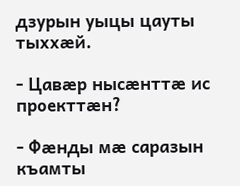дзурын уыцы цауты тыххӕй.

- Цавӕр нысӕнттӕ ис проекттӕн?

- Фӕнды мӕ саразын къамты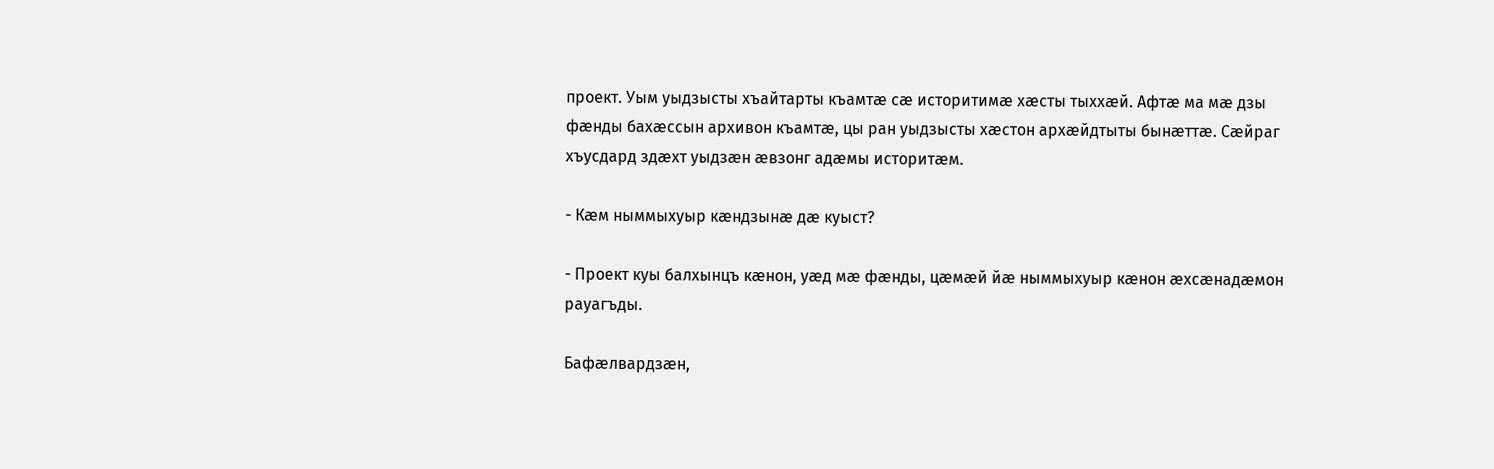проект. Уым уыдзысты хъайтарты къамтӕ сӕ историтимӕ хӕсты тыххӕй. Афтӕ ма мӕ дзы фӕнды бахӕссын архивон къамтӕ, цы ран уыдзысты хӕстон архӕйдтыты бынӕттӕ. Сӕйраг хъусдард здӕхт уыдзӕн ӕвзонг адӕмы историтӕм.

- Кӕм ныммыхуыр кӕндзынӕ дӕ куыст?

- Проект куы балхынцъ кӕнон, уӕд мӕ фӕнды, цӕмӕй йӕ ныммыхуыр кӕнон ӕхсӕнадӕмон рауагъды.

Бафӕлвардзӕн,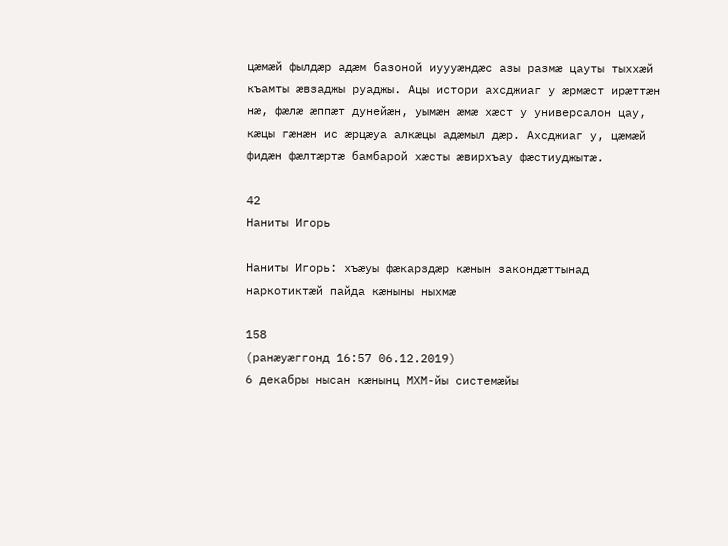цӕмӕй фылдӕр адӕм базоной иуууӕндӕс азы размӕ цауты тыххӕй къамты ӕвзаджы руаджы. Ацы истори ахсджиаг у ӕрмӕст ирӕттӕн нӕ, фӕлӕ ӕппӕт дунейӕн, уымӕн ӕмӕ хӕст у универсалон цау, кӕцы гӕнӕн ис ӕрцӕуа алкӕцы адӕмыл дӕр. Ахсджиаг у, цӕмӕй фидӕн фӕлтӕртӕ бамбарой хӕсты ӕвирхъау фӕстиуджытӕ.

42
Наниты Игорь

Наниты Игорь: хъæуы фæкарздæр кæнын закондæттынад наркотиктæй пайда кæныны ныхмæ

158
(ранӕуӕггонд 16:57 06.12.2019)
6 декабры нысан кæнынц МХМ-йы системæйы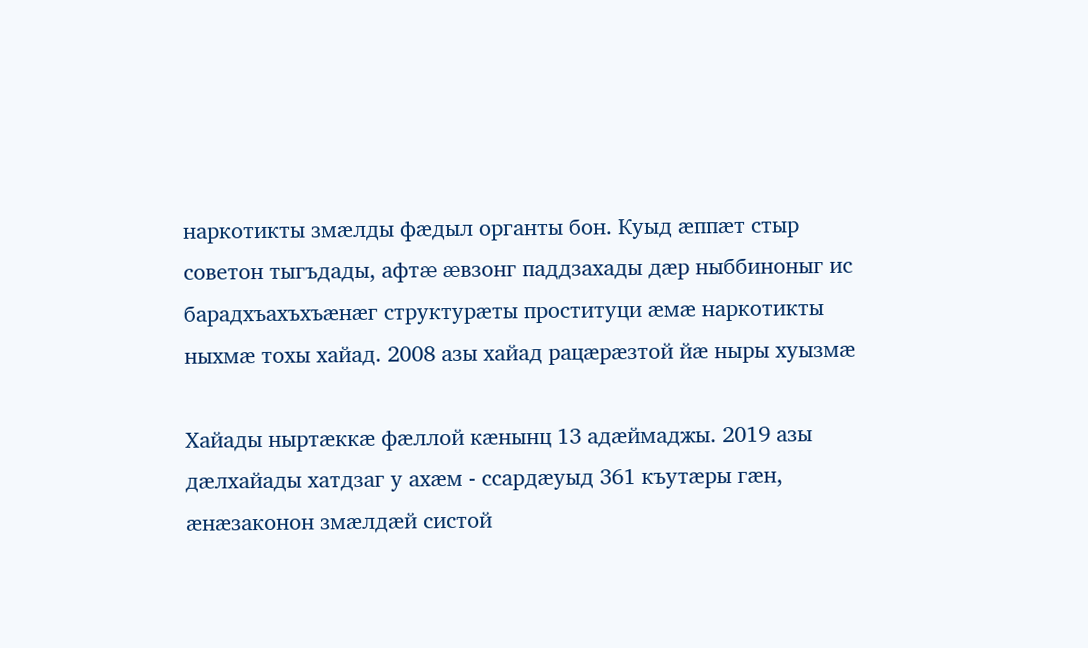наркотикты змæлды фæдыл органты бон. Куыд æппæт стыр советон тыгъдады, афтæ æвзонг паддзахады дæр ныббиноныг ис барадхъахъхъæнæг структурæты проституци æмæ наркотикты ныхмæ тохы хайад. 2008 азы хайад рацæрæзтой йæ ныры хуызмæ

Хайады ныртæккæ фæллой кæнынц 13 адæймаджы. 2019 азы дæлхайады хатдзаг у ахæм - ссардæуыд 361 къутæры гæн, æнæзаконон змæлдæй систой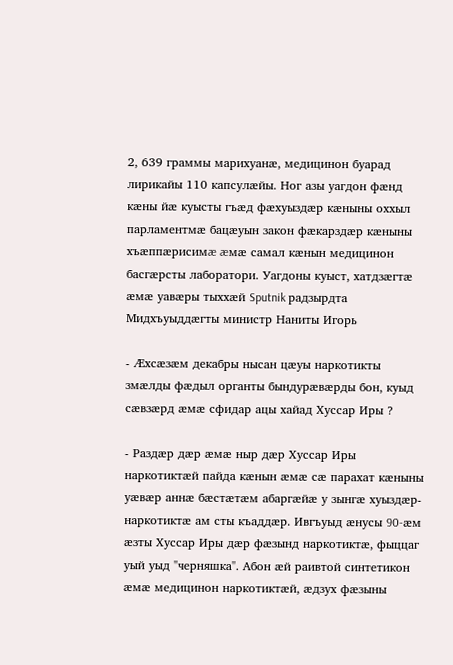2, 639 граммы марихуанæ, медицинон буарад лирикайы 110 капсулæйы. Ног азы уагдон фæнд кæны йæ куысты гъæд фæхуыздæр кæныны оххыл парламентмæ бацæуын закон фæкарздæр кæныны хъæппæрисимæ æмæ самал кæнын медицинон басгæрсты лаборатори. Уагдоны куыст, хатдзæгтæ æмæ уавæры тыххæй Sputnik радзырдта Мидхъуыддæгты министр Наниты Игорь

- Ӕхсæзæм декабры нысан цæуы наркотикты змæлды фæдыл органты бындурæвæрды бон, куыд сæвзæрд æмæ сфидар ацы хайад Хуссар Иры ?

- Раздæр дæр æмæ ныр дæр Хуссар Иры наркотиктæй пайда кæнын æмæ сæ парахат кæныны уæвæр аннæ бæстæтæм абаргæйæ у зынгæ хуыздæр- наркотиктæ ам сты къаддæр. Ивгъуыд æнусы 90-æм æзты Хуссар Иры дæр фæзынд наркотиктæ, фыццаг уый уыд "черняшка". Абон æй раивтой синтетикон æмæ медицинон наркотиктæй, æдзух фæзыны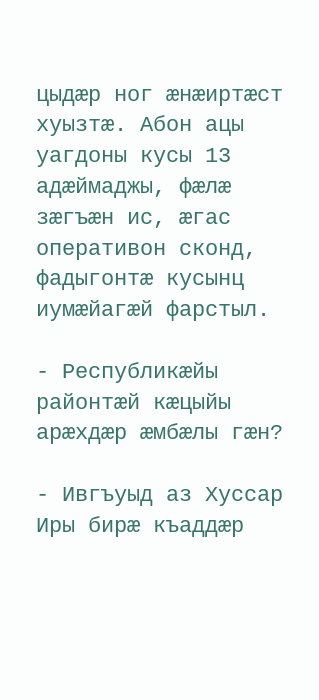цыдæр ног æнæиртæст хуызтæ. Абон ацы уагдоны кусы 13 адæймаджы, фæлæ зæгъæн ис, æгас оперативон сконд, фадыгонтæ кусынц иумæйагæй фарстыл.

- Республикæйы районтæй кæцыйы арæхдæр æмбæлы гæн?

- Ивгъуыд аз Хуссар Иры бирæ къаддæр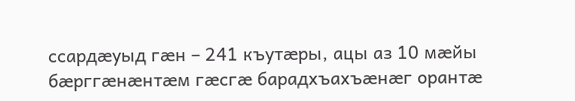ссардæуыд гæн – 241 къутæры, ацы аз 10 мæйы бæрггæнæнтæм гæсгæ барадхъахъæнæг орантæ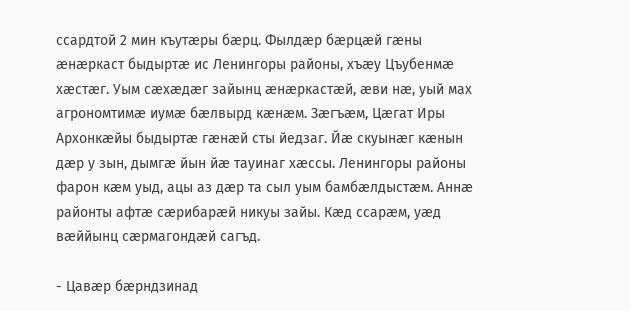ссардтой 2 мин къутæры бæрц. Фылдæр бæрцæй гæны æнæркаст быдыртæ ис Ленингоры районы, хъæу Цъубенмæ хæстæг. Уым сæхæдæг зайынц æнæркастæй, æви нæ, уый мах агрономтимæ иумæ бæлвырд кæнæм. Зæгъæм, Цæгат Иры Архонкæйы быдыртæ гæнæй сты йедзаг. Йæ скуынæг кæнын дæр у зын, дымгæ йын йæ тауинаг хæссы. Ленингоры районы фарон кæм уыд, ацы аз дæр та сыл уым бамбæлдыстæм. Аннæ районты афтæ сæрибарæй никуы зайы. Кæд ссарæм, уæд вæййынц сæрмагондæй сагъд.

- Цавæр бæрндзинад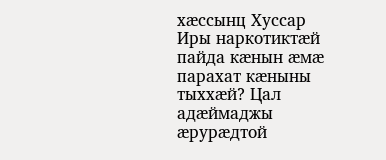хæссынц Хуссар Иры наркотиктæй пайда кæнын æмæ парахат кæныны тыххæй? Цал адæймаджы æрурæдтой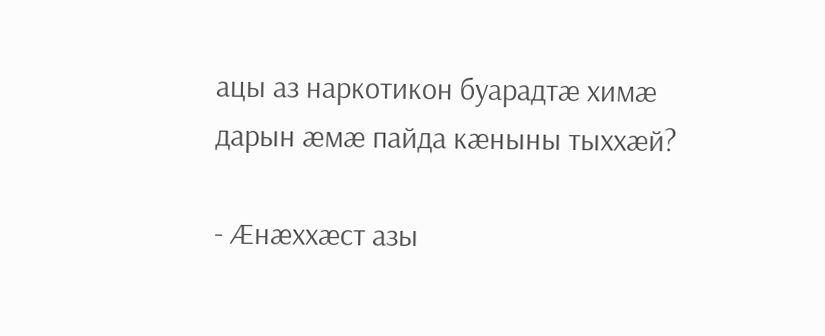ацы аз наркотикон буарадтæ химæ дарын æмæ пайда кæныны тыххæй?

- Ӕнæххæст азы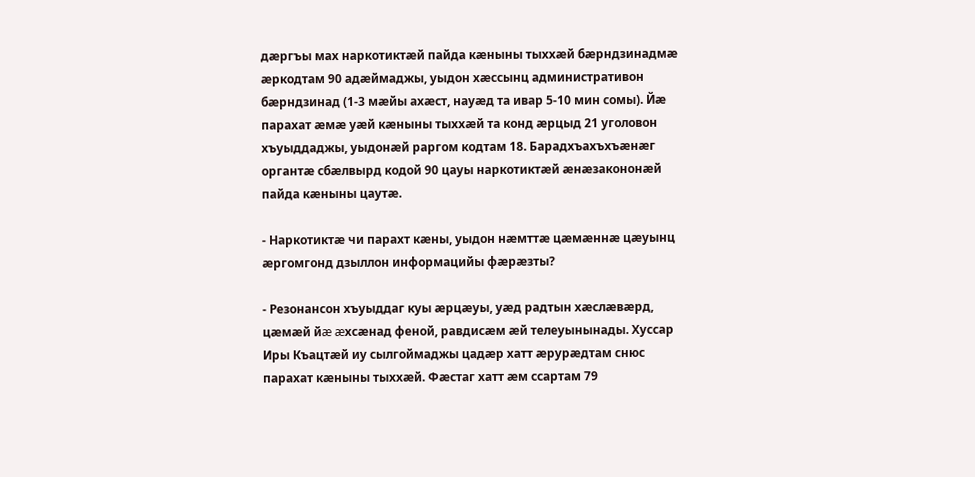дæргъы мах наркотиктæй пайда кæныны тыххæй бæрндзинадмæ æркодтам 90 адæймаджы, уыдон хæссынц административон бæрндзинад (1-3 мæйы ахæст, науæд та ивар 5-10 мин сомы). Йæ парахат æмæ уæй кæныны тыххæй та конд æрцыд 21 уголовон хъуыддаджы, уыдонæй раргом кодтам 18. Барадхъахъхъæнæг органтæ сбæлвырд кодой 90 цауы наркотиктæй æнæзакононæй пайда кæныны цаутæ.

- Наркотиктæ чи парахт кæны, уыдон нæмттæ цæмæннæ цæуынц æргомгонд дзыллон информацийы фæрæзты?

- Резонансон хъуыддаг куы æрцæуы, уæд радтын хæслæвæрд, цæмæй йæ æхсæнад феной, равдисæм æй телеуынынады. Хуссар Иры Къацтæй иу сылгоймаджы цадæр хатт æрурæдтам снюс парахат кæныны тыххæй. Фæстаг хатт æм ссартам 79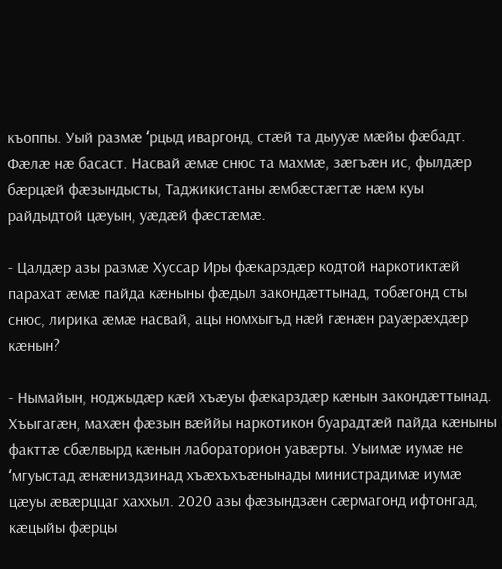къоппы. Уый размæ ʻрцыд иваргонд, стæй та дыууæ мæйы фæбадт. Фæлæ нæ басаст. Насвай æмæ снюс та махмæ, зæгъæн ис, фылдæр бæрцæй фæзындысты, Таджикистаны æмбæстæгтæ нæм куы райдыдтой цæуын, уæдæй фæстæмæ.

- Цалдæр азы размæ Хуссар Иры фæкарздæр кодтой наркотиктæй парахат æмæ пайда кæныны фæдыл закондæттынад, тобæгонд сты снюс, лирика æмæ насвай, ацы номхыгъд нæй гæнæн рауæрæхдæр кæнын?

- Нымайын, ноджыдæр кæй хъæуы фæкарздæр кæнын закондæттынад. Хъыгагæн, махæн фæзын вæййы наркотикон буарадтæй пайда кæныны факттæ сбæлвырд кæнын лабораторион уавæрты. Уыимæ иумæ не ʻмгуыстад æнæниздзинад хъæхъхъæнынады министрадимæ иумæ цæуы æвæрццаг хаххыл. 2020 азы фæзындзæн сæрмагонд ифтонгад, кæцыйы фæрцы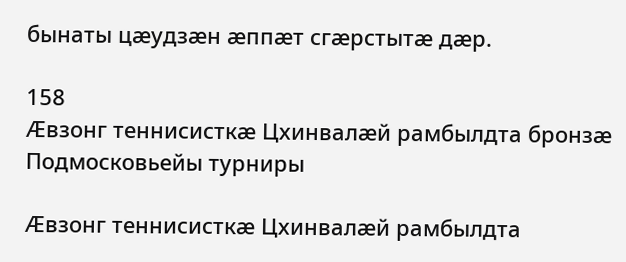бынаты цæудзæн æппæт сгæрстытæ дæр.

158
Ӕвзонг теннисисткӕ Цхинвалӕй рамбылдта бронзӕ Подмосковьейы турниры

Ӕвзонг теннисисткӕ Цхинвалӕй рамбылдта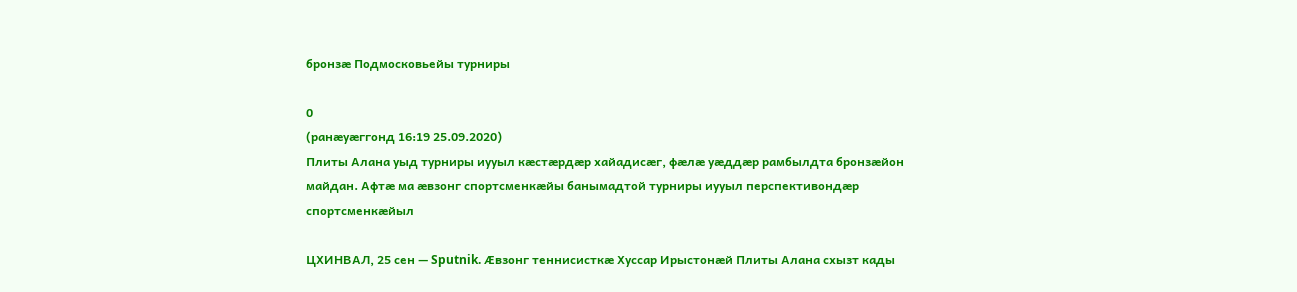бронзӕ Подмосковьейы турниры

0
(ранӕуӕггонд 16:19 25.09.2020)
Плиты Алана уыд турниры иууыл кӕстӕрдӕр хайадисӕг, фӕлӕ уӕддӕр рамбылдта бронзӕйон майдан. Афтӕ ма ӕвзонг спортсменкӕйы банымадтой турниры иууыл перспективондӕр спортсменкӕйыл

ЦХИНВАЛ, 25 сен — Sputnik. Ӕвзонг теннисисткӕ Хуссар Ирыстонӕй Плиты Алана схызт кады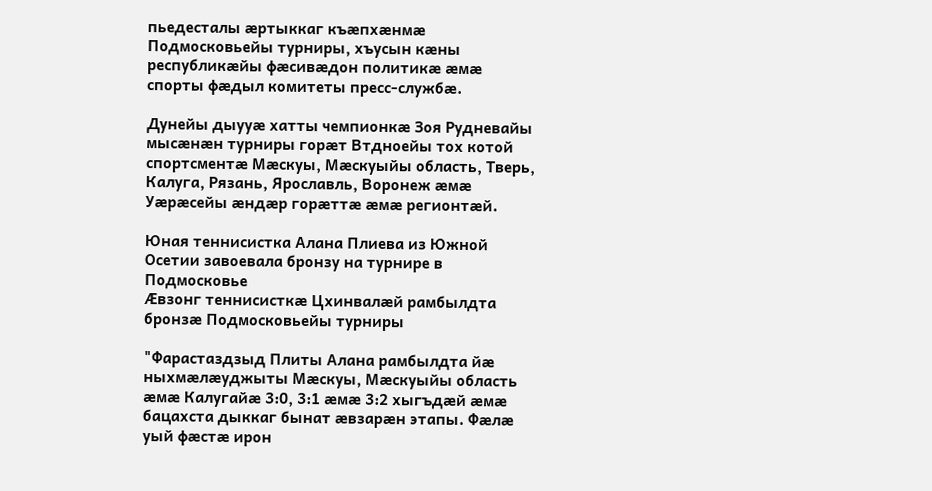пьедесталы ӕртыккаг къӕпхӕнмӕ Подмосковьейы турниры, хъусын кӕны республикӕйы фӕсивӕдон политикӕ ӕмӕ спорты фӕдыл комитеты пресс-службӕ.

Дунейы дыууӕ хатты чемпионкӕ Зоя Рудневайы мысӕнӕн турниры горӕт Втдноейы тох котой спортсментӕ Мӕскуы, Мӕскуыйы область, Тверь, Калуга, Рязань, Ярославль, Воронеж ӕмӕ Уӕрӕсейы ӕндӕр горӕттӕ ӕмӕ регионтӕй.

Юная теннисистка Алана Плиева из Южной Осетии завоевала бронзу на турнире в Подмосковье
Ӕвзонг теннисисткӕ Цхинвалӕй рамбылдта бронзӕ Подмосковьейы турниры

"Фарастаздзыд Плиты Алана рамбылдта йӕ ныхмӕлӕуджыты Мӕскуы, Мӕскуыйы область ӕмӕ Калугайӕ 3:0, 3:1 ӕмӕ 3:2 хыгъдӕй ӕмӕ бацахста дыккаг бынат ӕвзарӕн этапы. Фӕлӕ уый фӕстӕ ирон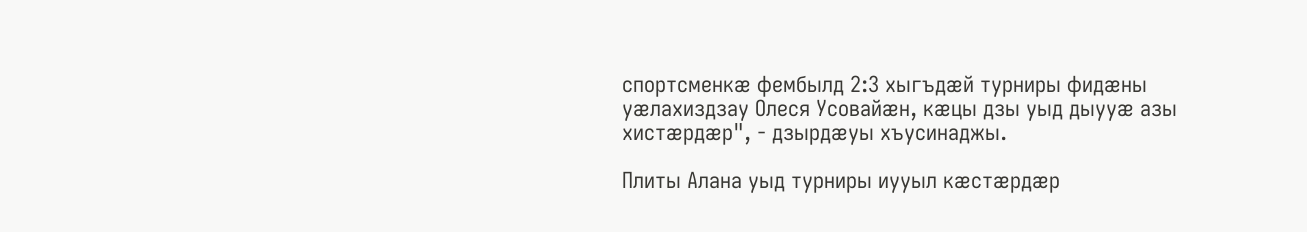спортсменкӕ фембылд 2:3 хыгъдӕй турниры фидӕны уӕлахиздзау Олеся Усовайӕн, кӕцы дзы уыд дыууӕ азы хистӕрдӕр", - дзырдӕуы хъусинаджы.

Плиты Алана уыд турниры иууыл кӕстӕрдӕр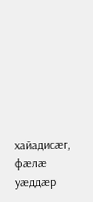хайадисӕг, фӕлӕ уӕддӕр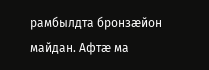рамбылдта бронзӕйон майдан. Афтӕ ма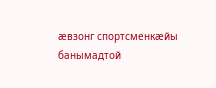ӕвзонг спортсменкӕйы банымадтой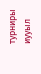турниры иууыл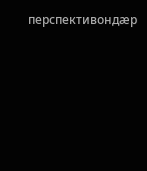перспективондӕр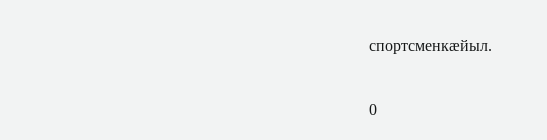спортсменкӕйыл.

0